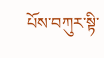པོས་བཀུར་སྟི་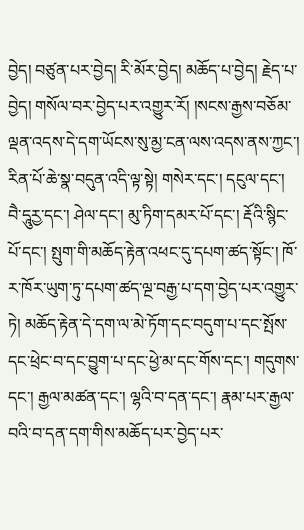བྱེད། བཙུན་པར་བྱེད། རི་མོར་བྱེད། མཆོད་པ་བྱེད། རྗེད་པ་བྱེད། གསོལ་བར་བྱེད་པར་འགྱུར་རོ། །སངས་རྒྱས་བཅོམ་ལྡན་འདས་དེ་དག་ཡོངས་སུ་མྱ་ངན་ལས་འདས་ནས་ཀྱང་། རིན་པོ་ཆེ་སྣ་བདུན་འདི་ལྟ་སྟེ། གསེར་དང་། དངུལ་དང་། བཻ་དཱུརྱ་དང་། ཤེལ་དང་། མུ་ཏིག་དམར་པོ་དང་། རྡོའི་སྙིང་པོ་དང་། སྤུག་གི་མཆོད་རྟེན་འཕང་དུ་དཔག་ཚད་སྟོང་། ཁོ་ར་ཁོར་ཡུག་ཏུ་དཔག་ཚད་ལྔ་བརྒྱ་པ་དག་བྱེད་པར་འགྱུར་ཏེ། མཆོད་རྟེན་དེ་དག་ལ་མེ་ཏོག་དང་བདུག་པ་དང་སྤོས་དང་ཕྲེང་བ་དང་བྱུག་པ་དང་ཕྱེ་མ་དང་གོས་དང་། གདུགས་དང་། རྒྱལ་མཚན་དང་། ལྷའི་བ་དན་དང་། རྣམ་པར་རྒྱལ་བའི་བ་དན་དག་གིས་མཆོད་པར་བྱེད་པར་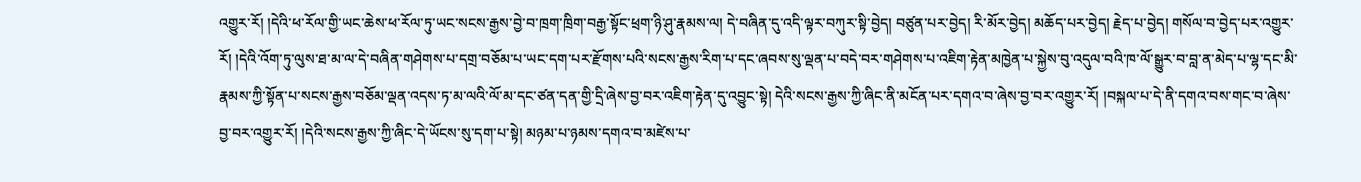འགྱུར་རོ། །དེའི་ཕ་རོལ་གྱི་ཡང་ཆེས་ཕ་རོལ་ཏུ་ཡང་སངས་རྒྱས་བྱེ་བ་ཁྲག་ཁྲིག་བརྒྱ་སྟོང་ཕྲག་ཉི་ཤུ་རྣམས་ལ། དེ་བཞིན་དུ་འདི་ལྟར་བཀུར་སྟི་བྱེད། བཙུན་པར་བྱེད། རི་མོར་བྱེད། མཆོད་པར་བྱེད། རྗེད་པ་བྱེད། གསོལ་བ་བྱེད་པར་འགྱུར་རོ། །དེའི་འོག་ཏུ་ལུས་ཐ་མ་ལ་དེ་བཞིན་གཤེགས་པ་དགྲ་བཅོམ་པ་ཡང་དག་པར་རྫོགས་པའི་སངས་རྒྱས་རིག་པ་དང་ཞབས་སུ་ལྡན་པ་བདེ་བར་གཤེགས་པ་འཇིག་རྟེན་མཁྱེན་པ་སྐྱེས་བུ་འདུལ་བའི་ཁ་ལོ་སྒྱུར་བ་བླ་ན་མེད་པ་ལྷ་དང་མི་རྣམས་ཀྱི་སྟོན་པ་སངས་རྒྱས་བཅོམ་ལྡན་འདས་ཏ་མ་ལའི་ལོ་མ་དང་ཙན་དན་གྱི་དྲི་ཞེས་བྱ་བར་འཇིག་རྟེན་དུ་འབྱུང་སྟེ། དེའི་སངས་རྒྱས་ཀྱི་ཞིང་ནི་མངོན་པར་དགའ་བ་ཞེས་བྱ་བར་འགྱུར་རོ། །བསྐལ་པ་དེ་ནི་དགའ་བས་གང་བ་ཞེས་བྱ་བར་འགྱུར་རོ། །དེའི་སངས་རྒྱས་ཀྱི་ཞིང་དེ་ཡོངས་སུ་དག་པ་སྟེ། མཉམ་པ་ཉམས་དགའ་བ་མཛེས་པ་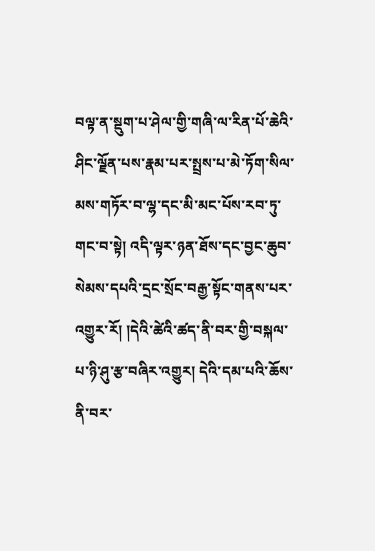བལྟ་ན་སྡུག་པ་ཤེལ་གྱི་གཞི་ལ་རིན་པོ་ཆེའི་ཤིང་ལྗོན་པས་རྣམ་པར་སྤྲས་པ་མེ་ཏོག་སིལ་མས་གཏོར་བ་ལྷ་དང་མི་མང་པོས་རབ་ཏུ་གང་བ་སྟེ། འདི་ལྟར་ཉན་ཐོས་དང་བྱང་ཆུབ་སེམས་དཔའི་དྲང་སྲོང་བརྒྱ་སྟོང་གནས་པར་འགྱུར་རོ། །དེའི་ཚེའི་ཚད་ནི་བར་གྱི་བསྐལ་པ་ཉི་ཤུ་རྩ་བཞིར་འགྱུར། དེའི་དམ་པའི་ཆོས་ནི་བར་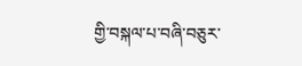གྱི་བསྐལ་པ་བཞི་བཅུར་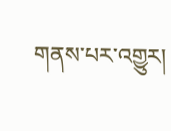གནས་པར་འགྱུར།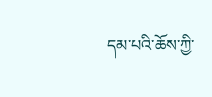དམ་པའི་ཆོས་ཀྱི་